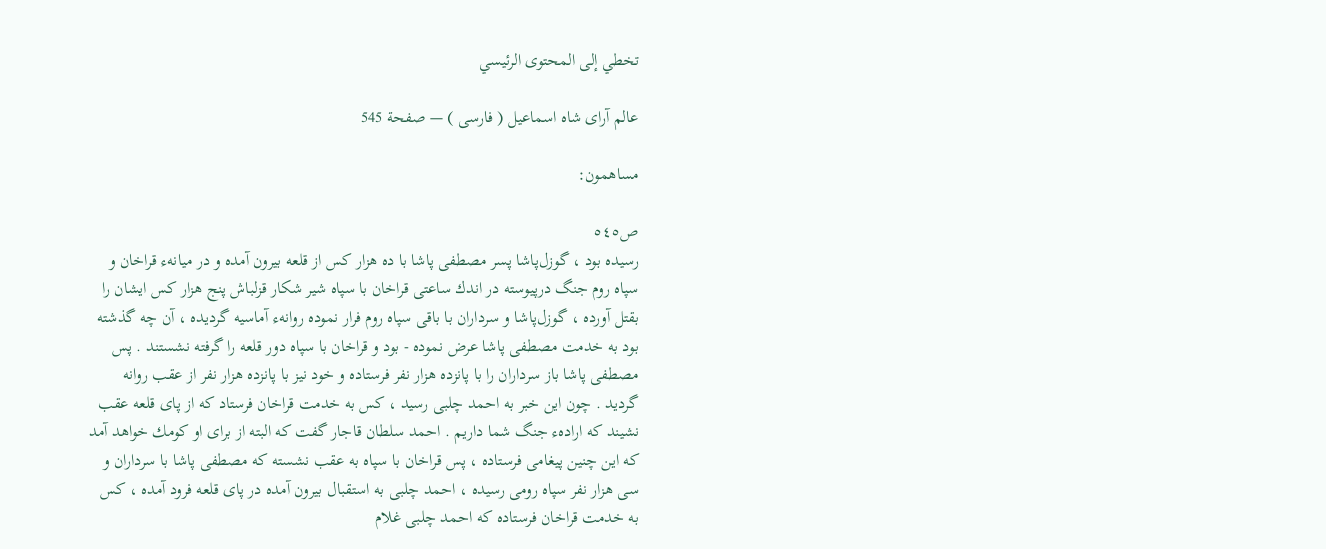تخطي إلى المحتوى الرئيسي

عالم آراى شاه اسماعيل ( فارسى ) — صفحة 545

مساهمون:

ص٥٤٥
رسيده بود ، گوزل‌پاشا پسر مصطفى پاشا با ده هزار كس از قلعه بيرون آمده و در ميانهء قراخان و سپاه روم جنگ درپيوسته در اندك ساعتى قراخان با سپاه شير شكار قزلباش پنج هزار كس ايشان را بقتل آورده ، گوزل‌پاشا و سرداران با باقى سپاه روم فرار نموده روانهء آماسيه گرديده ، آن چه گذشته بود به خدمت مصطفى پاشا عرض نموده - بود و قراخان با سپاه دور قلعه را گرفته نشستند . پس مصطفى پاشا باز سرداران را با پانزده هزار نفر فرستاده و خود نيز با پانزده هزار نفر از عقب روانه گرديد . چون اين خبر به احمد چلبى رسيد ، كس به خدمت قراخان فرستاد كه از پاى قلعه عقب نشيند كه ارادهء جنگ شما داريم . احمد سلطان قاجار گفت كه البته از براى او كومك خواهد آمد كه اين چنين پيغامى فرستاده ، پس قراخان با سپاه به عقب نشسته كه مصطفى پاشا با سرداران و سى هزار نفر سپاه رومى رسيده ، احمد چلبى به استقبال بيرون آمده در پاى قلعه فرود آمده ، كس به خدمت قراخان فرستاده كه احمد چلبى غلام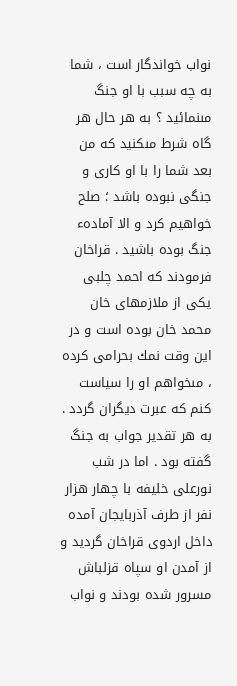نواب خواندگار است ، شما به چه سبب با او جنگ مىنمائيد ؟ به هر حال هر گاه شرط مىكنيد كه من بعد شما را با او كارى و جنگى نبوده باشد ؛ صلح خواهيم كرد و الا آمادهء جنگ بوده باشيد . قراخان فرمودند كه احمد چلبى يكى از ملازمهاى خان محمد خان بوده است و در اين وقت نمك بحرامى كرده ، مىخواهم او را سياست كنم كه عبرت ديگران گردد . به هر تقدير جواب به جنگ گفته بود . اما در شب نورعلى خليفه با چهار هزار نفر از طرف آذربايجان آمده داخل اردوى قراخان گرديد و از آمدن او سپاه قزلباش مسرور شده بودند و نواب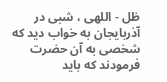ظل - اللهى ، شبى در آذربايجان به خواب ديد كه شخصى به آن حضرت فرمودند كه بايد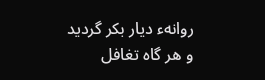روانهء ديار بكر گرديد و هر گاه تغافل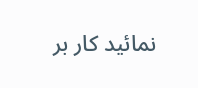نمائيد كار بر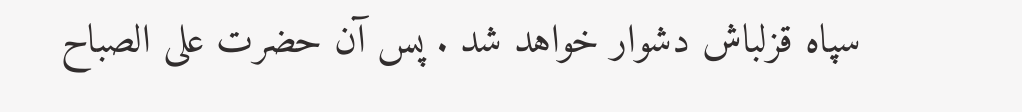سپاه قزلباش دشوار خواهد شد . پس آن حضرت على الصباح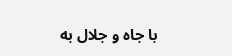با جاه و جلال به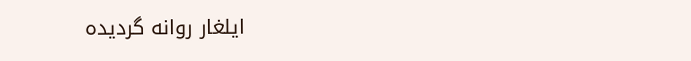ايلغار روانه گرديده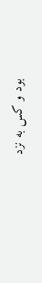بود و كس به نزد